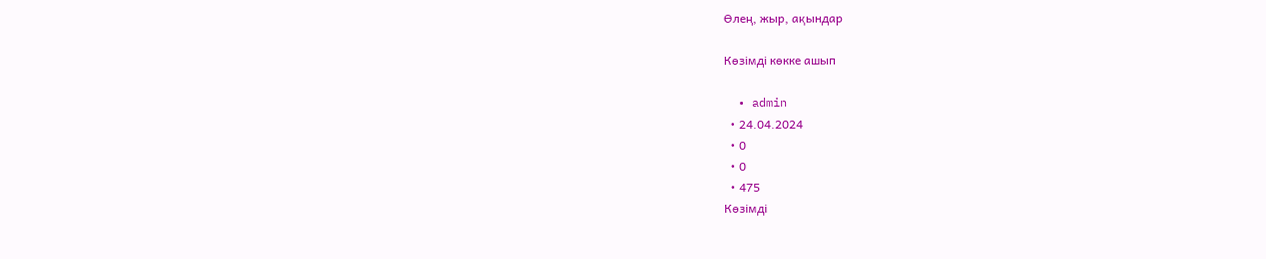Өлең, жыр, ақындар

Көзімді көкке ашып

  • admin
  • 24.04.2024
  • 0
  • 0
  • 475
Көзімді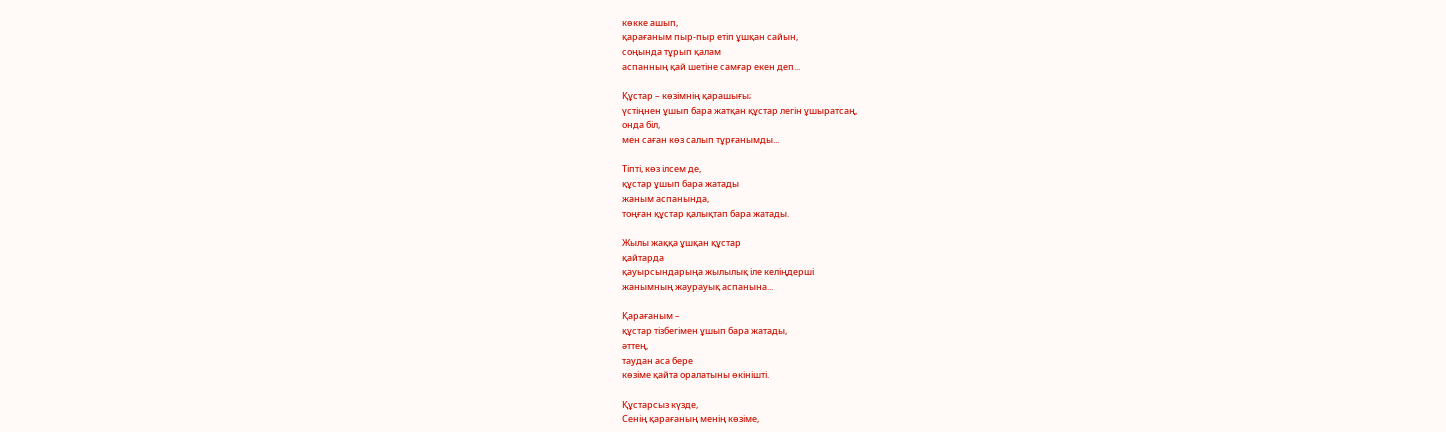көкке ашып,
қарағаным пыр-пыр етіп ұшқан сайын,
соңында тұрып қалам
аспанның қай шетіне самғар екен деп...

Құстар – көзімнің қарашығы;
үстіңнен ұшып бара жатқан құстар легін ұшыратсаң,
онда біл,
мен саған көз салып тұрғанымды...

Тіпті, көз ілсем де,
құстар ұшып бара жатады
жаным аспанында,
тоңған құстар қалықтап бара жатады.

Жылы жаққа ұшқан құстар
қайтарда
қауырсындарыңа жылылық іле келіңдерші
жанымның жаурауық аспанына...

Қарағаным –
құстар тізбегімен ұшып бара жатады,
әттең,
таудан аса бере
көзіме қайта оралатыны өкінішті.

Құстарсыз күзде,
Сенің қарағаның менің көзіме,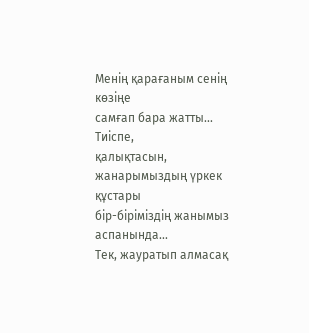Менің қарағаным сенің көзіңе
самғап бара жатты...
Тиіспе,
қалықтасын,
жанарымыздың үркек құстары
бір-біріміздің жанымыз аспанында...
Тек, жауратып алмасақ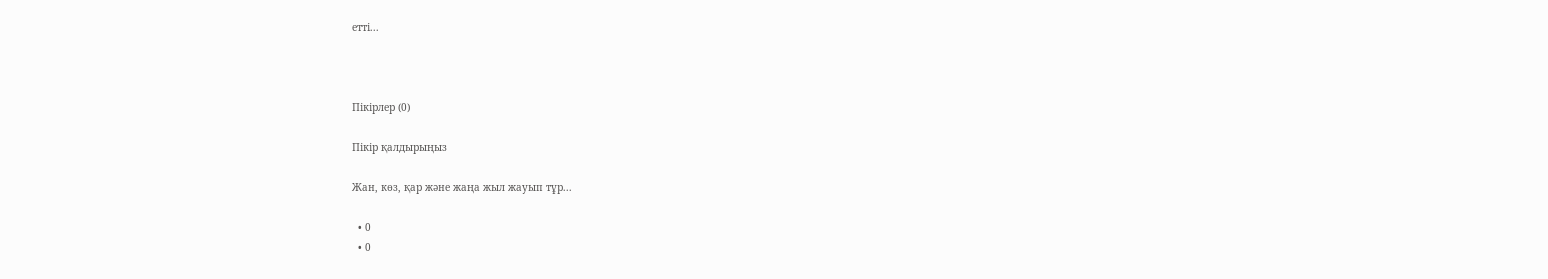етті...



Пікірлер (0)

Пікір қалдырыңыз

Жан, көз, қар және жаңа жыл жауып тұр...

  • 0
  • 0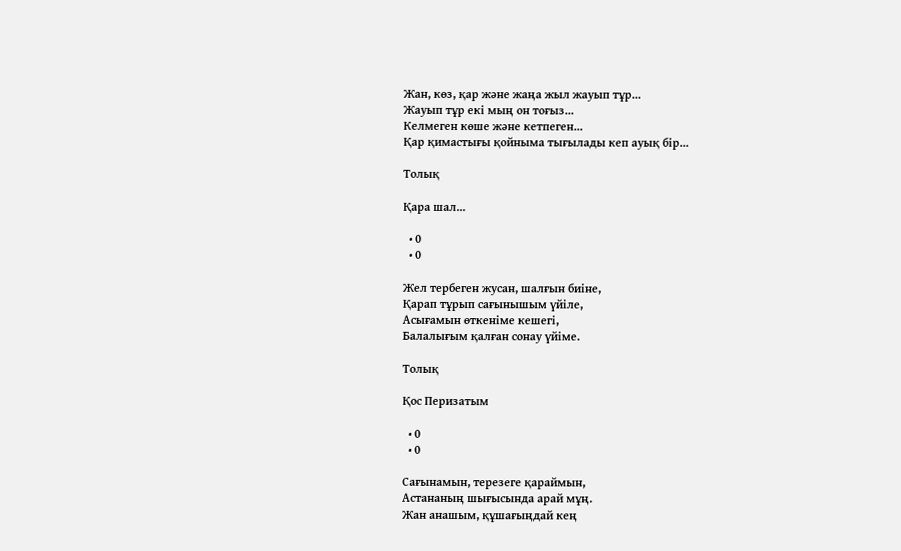Жан, көз, қар және жаңа жыл жауып тұр...
Жауып тұр екі мың он тоғыз...
Келмеген көше және кетпеген...
Қар қимастығы қойныма тығылады кеп ауық бір...

Толық

Қара шал...

  • 0
  • 0

Жел тербеген жусан, шалғын биіне,
Қарап тұрып сағынышым үйіле,
Асығамын өткеніме кешегі,
Балалығым қалған сонау үйіме.

Толық

Қос Перизатым

  • 0
  • 0

Сағынамын, терезеге қараймын,
Астананың шығысында арай мұң.
Жан анашым, құшағыңдай кең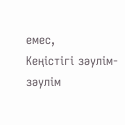емес,
Кеңістігі зәулім-зәулім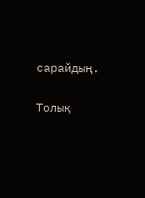сарайдың.

Толық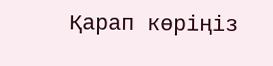Қарап көріңіз